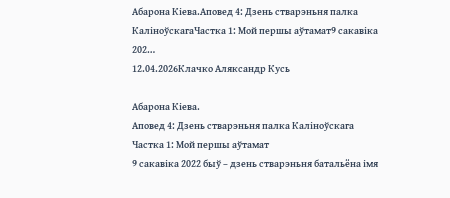Абарона Кіева.Аповед 4: Дзень стварэньня палка КаліноўскагаЧастка 1: Мой першы аўтамат9 сакавіка 202…
12.04.2026Клачко Аляксандр Кусь

Абарона Кіева.
Аповед 4: Дзень стварэньня палка Каліноўскага
Частка 1: Мой першы аўтамат
9 сакавіка 2022 быў – дзень стварэньня батальёна імя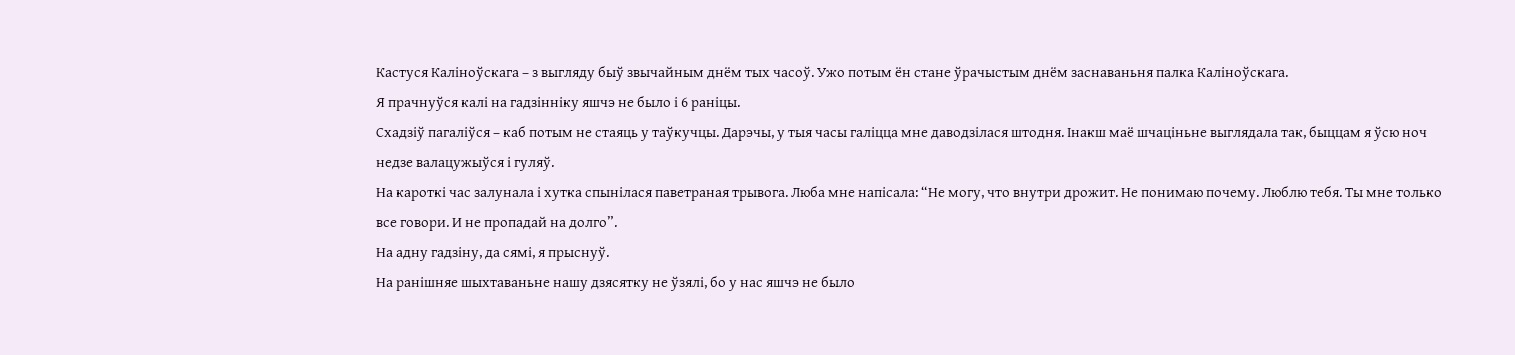Кастуся Каліноўскага – з выгляду быў звычайным днём тых часоў. Ужо потым ён стане ўрачыстым днём заснаваньня палка Каліноўскага.
Я прачнуўся калі на гадзінніку яшчэ не было і 6 раніцы.
Схадзіў пагаліўся – каб потым не стаяць у таўкучцы. Дарэчы, у тыя часы галіцца мне даводзілася штодня. Інакш маё шчаціньне выглядала так, быццам я ўсю ноч недзе валацужыўся і гуляў.
На кароткі час залунала і хутка спынілася паветраная трывога. Люба мне напісала: “Не могу, что внутри дрожит. Не понимаю почему. Люблю тебя. Ты мне только все говори. И не пропадай на долго”.
На адну гадзіну, да сямі, я прыснуў.
На ранішняе шыхтаваньне нашу дзясятку не ўзялі, бо у нас яшчэ не было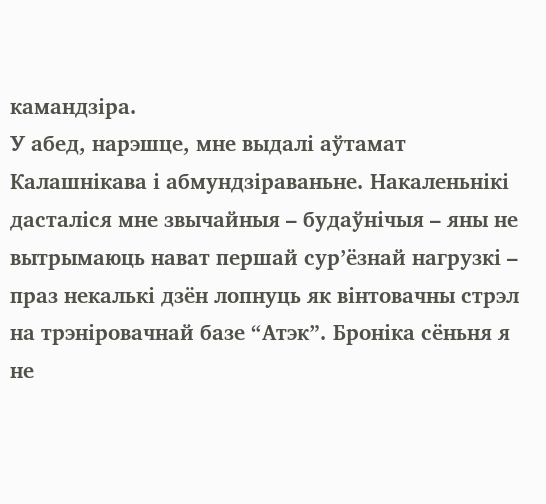камандзіра.
У абед, нарэшце, мне выдалі аўтамат Калашнікава і абмундзіраваньне. Накаленьнікі дасталіся мне звычайныя – будаўнічыя – яны не вытрымаюць нават першай сур’ёзнай нагрузкі – праз некалькі дзён лопнуць як вінтовачны стрэл на трэніровачнай базе “Атэк”. Броніка сёньня я не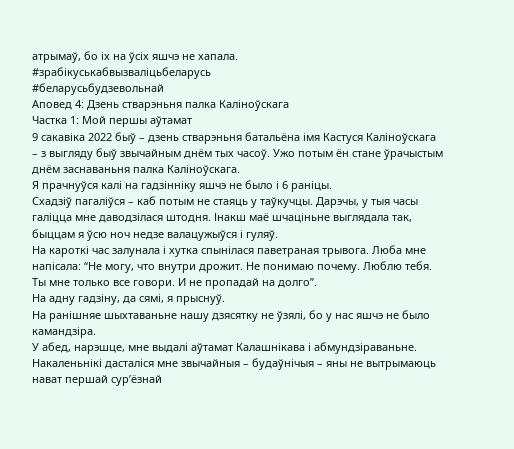атрымаў, бо іх на ўсіх яшчэ не хапала.
#зрабікуськабвызваліцьбеларусь
#беларусьбудзевольнай
Аповед 4: Дзень стварэньня палка Каліноўскага
Частка 1: Мой першы аўтамат
9 сакавіка 2022 быў – дзень стварэньня батальёна імя Кастуся Каліноўскага – з выгляду быў звычайным днём тых часоў. Ужо потым ён стане ўрачыстым днём заснаваньня палка Каліноўскага.
Я прачнуўся калі на гадзінніку яшчэ не было і 6 раніцы.
Схадзіў пагаліўся – каб потым не стаяць у таўкучцы. Дарэчы, у тыя часы галіцца мне даводзілася штодня. Інакш маё шчаціньне выглядала так, быццам я ўсю ноч недзе валацужыўся і гуляў.
На кароткі час залунала і хутка спынілася паветраная трывога. Люба мне напісала: “Не могу, что внутри дрожит. Не понимаю почему. Люблю тебя. Ты мне только все говори. И не пропадай на долго”.
На адну гадзіну, да сямі, я прыснуў.
На ранішняе шыхтаваньне нашу дзясятку не ўзялі, бо у нас яшчэ не было камандзіра.
У абед, нарэшце, мне выдалі аўтамат Калашнікава і абмундзіраваньне. Накаленьнікі дасталіся мне звычайныя – будаўнічыя – яны не вытрымаюць нават першай сур’ёзнай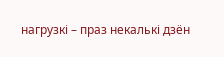нагрузкі – праз некалькі дзён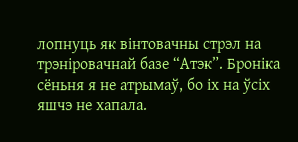лопнуць як вінтовачны стрэл на трэніровачнай базе “Атэк”. Броніка сёньня я не атрымаў, бо іх на ўсіх яшчэ не хапала.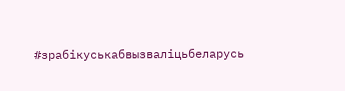#зрабікуськабвызваліцьбеларусь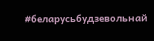#беларусьбудзевольнай